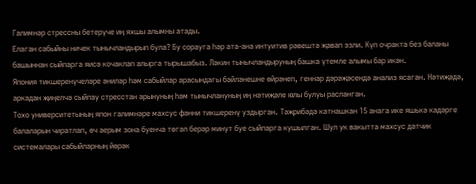Галимнәр стрессны бетерүче иң яхшы алымны атады.
Елаган сабыйны ничек тынычландырып була? Бу сорауга һәр ата-ана интуитив рәвештә җавап эзли. Күп очракта без баланы башыннан сыйпарга яисә кочаклап алырга тырышабыз. Ләкин тынычландыруның башка үтемле алымы бар икән.
Япония тикшеренүчеләре әниләр һәм сабыйлар арасындагы бәйләнешне өйрәнеп, геннар дәрәҗәсендә анализ ясаган. Нәтиҗәдә, аркадан җиңелчә сыйпау стресстан арынуның һәм тынычлануның иң нәтиҗәле юлы булуы расланган.
Тохо университетының япон галимнәре махсус фәнни тикшеренү уздырган. Тәҗрибәдә катнашкан 15 анага ике яшькә кадәрге балаларын чиратлап, өч аерым зона буенча төгәл берәр минут буе сыйпарга кушылган. Шул ук вакытта махсус датчик системалары сабыйларның йөрәк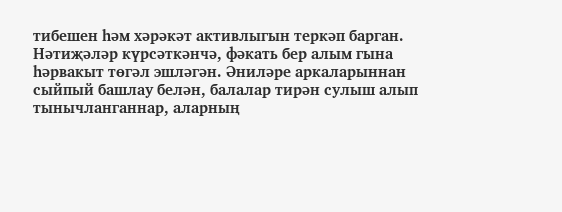тибешен һәм хәрәкәт активлыгын теркәп барган.
Нәтиҗәләр күрсәткәнчә, фәкать бер алым гына һәрвакыт төгәл эшләгән. Әниләре аркаларыннан сыйпый башлау белән, балалар тирән сулыш алып тынычланганнар, аларның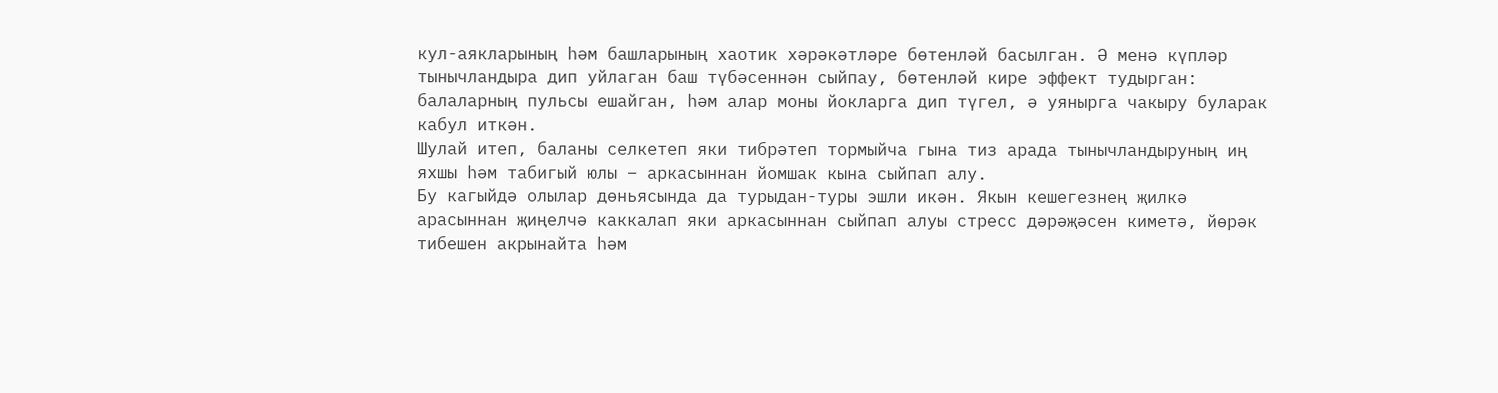кул-аякларының һәм башларының хаотик хәрәкәтләре бөтенләй басылган. Ә менә күпләр тынычландыра дип уйлаган баш түбәсеннән сыйпау, бөтенләй кире эффект тудырган: балаларның пульсы ешайган, һәм алар моны йокларга дип түгел, ә уянырга чакыру буларак кабул иткән.
Шулай итеп, баланы селкетеп яки тибрәтеп тормыйча гына тиз арада тынычландыруның иң яхшы һәм табигый юлы – аркасыннан йомшак кына сыйпап алу.
Бу кагыйдә олылар дөньясында да турыдан-туры эшли икән. Якын кешегезнең җилкә арасыннан җиңелчә каккалап яки аркасыннан сыйпап алуы стресс дәрәҗәсен киметә, йөрәк тибешен акрынайта һәм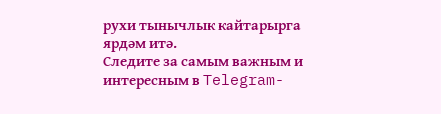рухи тынычлык кайтарырга ярдәм итә.
Следите за самым важным и интересным в Telegram-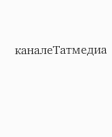каналеТатмедиа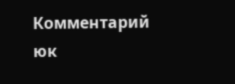Комментарий юк